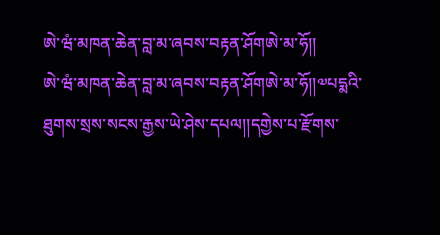ཨེ་ཝཾ་མཁན་ཆེན་བླ་མ་ཞབས་བརྟན་ཤོགཨེ་མ་ཧོ།།
ཨེ་ཝཾ་མཁན་ཆེན་བླ་མ་ཞབས་བརྟན་ཤོགཨེ་མ་ཧོ།།༧པདྨའི་ཐུགས་སྲས་སངས་རྒྱས་ཡེ་ཤེས་དཔལ།།དགྱེས་པ་རྫོགས་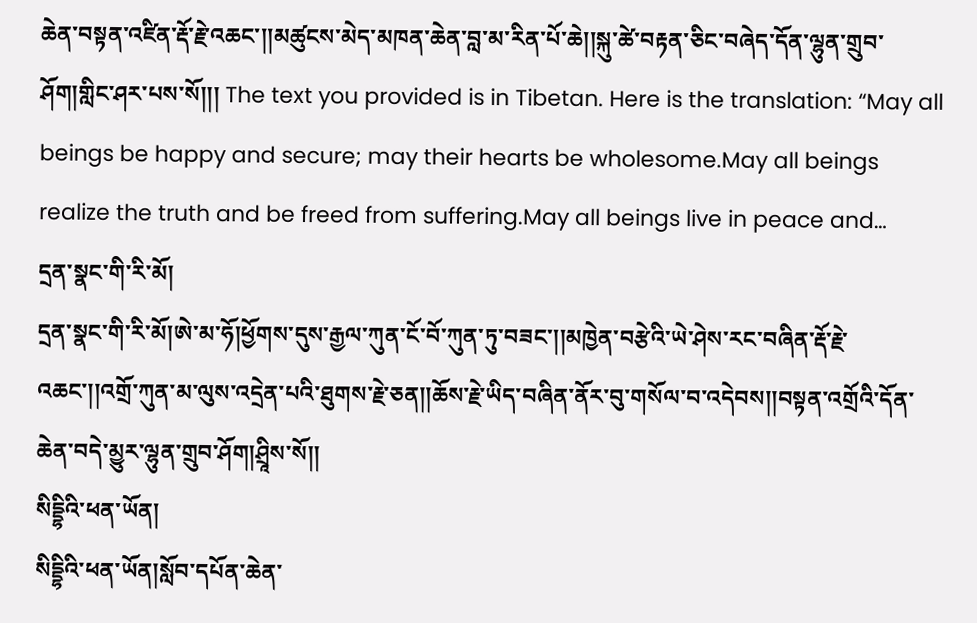ཆེན་བསྟན་འཛིན་རྡོ་རྗེ་འཆང་།།མཚུངས་མེད་མཁན་ཆེན་བླ་མ་རིན་པོ་ཆེ།།སྐུ་ཚེ་བརྟན་ཅིང་བཞེད་དོན་ལྷུན་གྲུབ་ཤོག།གླིང་ཤར་པས་སོ།།། The text you provided is in Tibetan. Here is the translation: “May all beings be happy and secure; may their hearts be wholesome.May all beings realize the truth and be freed from suffering.May all beings live in peace and…
དྲན་སྣང་གི་རི་མོ།
དྲན་སྣང་གི་རི་མོ།ཨེ་མ་ཧོ།ཕྱོགས་དུས་རྒྱལ་ཀུན་ངོ་བོ་ཀུན་ཏུ་བཟང་།།མཁྱེན་བརྩེའི་ཡེ་ཤེས་རང་བཞིན་རྡོ་རྗེ་འཆང་།།འགྲོ་ཀུན་མ་ལུས་འདྲེན་པའི་ཐུགས་རྗེ་ཅན།།ཆོས་རྗེ་ཡིད་བཞིན་ནོར་བུ་གསོལ་བ་འདེབས།།བསྟན་འགྲོའི་དོན་ཆེན་བདེ་མྱུར་ལྷུན་གྲུབ་ཤོག།ཤྲཱིས་སོ།།
སིདྡྷིའི་ཕན་ཡོན།
སིདྡྷིའི་ཕན་ཡོན།སློབ་དཔོན་ཆེན་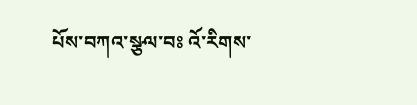པོས་བཀའ་སྩལ་བཿ འོ་རིགས་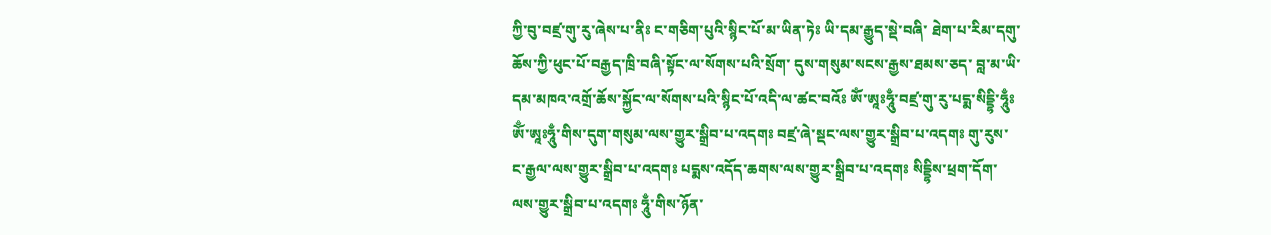ཀྱི་བུ་བཛྲ་གུ་རུ་ཞེས་པ་ནིཿ ང་གཅིག་པུའི་སྙིང་པོ་མ་ཡིན་ཏེཿ ཡི་དམ་རྒྱུད་སྡེ་བཞི་ ཐེག་པ་རིམ་དགུ་ ཆོས་ཀྱི་ཕུང་པོ་བརྒྱད་ཁྲི་བཞི་སྟོང་ལ་སོགས་པའི་སྲོག་ དུས་གསུམ་སངས་རྒྱས་ཐམས་ཅད་ བླ་མ་ཡི་དམ་མཁའ་འགྲོ་ཆོས་སྐྱོང་ལ་སོགས་པའི་སྙིང་པོ་འདི་ལ་ཚང་བའོཿ ཨོཾ་ཨཱཿཧཱུྃ་བཛྲ་གུ་རུ་པདྨ་སིདྡྷི་ཧཱུྃཿ ཨོྃ་ཨཱཿཧཱུྃ་གིས་དུག་གསུམ་ལས་གྱུར་སྒྲིབ་པ་འདགཿ བཛྲ་ཞེ་སྡང་ལས་གྱུར་སྒྲིབ་པ་འདགཿ གུ་རུས་ང་རྒྱལ་ལས་གྱུར་སྒྲིབ་པ་འདགཿ པདྨས་འདོད་ཆགས་ལས་གྱུར་སྒྲིབ་པ་འདགཿ སིདྡྷིས་ཕྲག་དོག་ལས་གྱུར་སྒྲིབ་པ་འདགཿ ཧཱུྃ་གིས་ཉོན་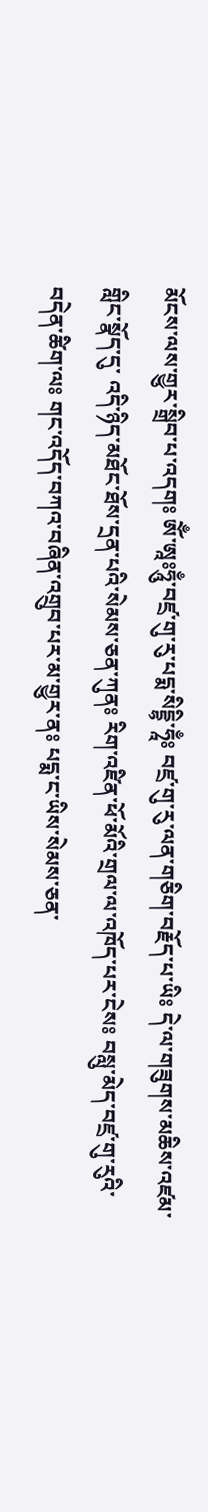མོངས་ལས་གྱུར་སྒྲིབ་པ་འདགཿ ཨོྃ་ཨཱཿཧཱུྃ་བཛྲ་གུ་རུ་པདྨ་སིདྡྷི་ཧཱྃཿ བཛྲ་གུ་རུ་ལན་གཅིག་བརྗོད་པ་ཡིཿ དེ་ལ་གཟུགས་མཆིས་འཛམ་གླིང་སྣོད་དུ་ འདི་ཉིད་མཐོང་ཐོས་དྲན་པའི་སེམས་ཅན་ཀུནཿ རིག་འཛིན་ཕོ་མོའི་གྲལ་ལ་འཁོད་པར་ངེསཿ བསླུ་མེད་བཛྲ་གུ་རུའི་བདེན་ཚིག་ལཿ གང་འདོད་བཀའ་བཞིན་འགྲུབ་པར་མ་གྱུར་ནཿ པདྨ་ང་ཡིས་སེམས་ཅན་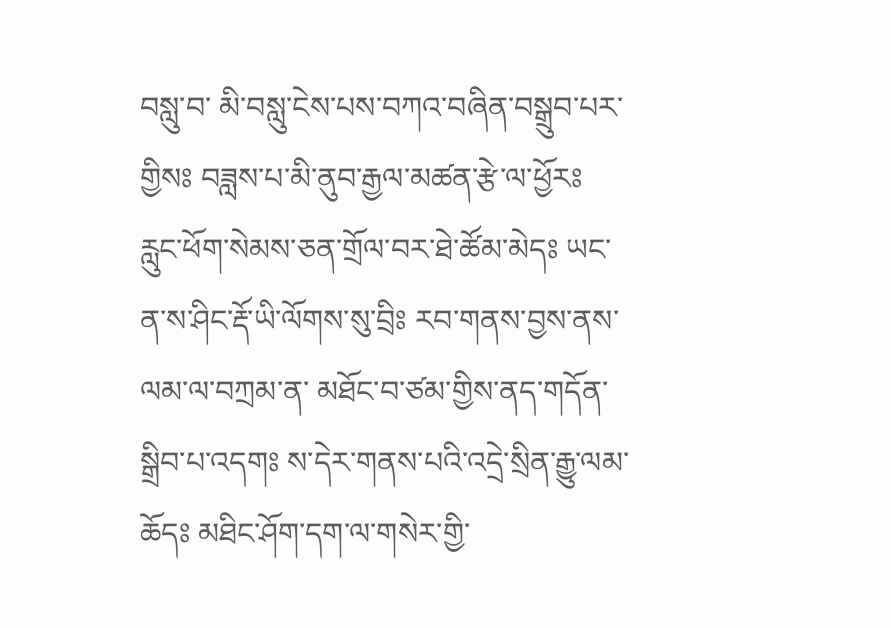བསླུ་བ་ མི་བསླུ་ངེས་པས་བཀའ་བཞིན་བསྒྲུབ་པར་གྱིསཿ བཟླས་པ་མི་ནུབ་རྒྱལ་མཚན་རྩེ་ལ་ཕྱོརཿ རླུང་ཕོག་སེམས་ཅན་གྲོལ་བར་ཐེ་ཚོམ་མེདཿ ཡང་ན་ས་ཤིང་རྡོ་ཡི་ལོགས་སུ་བྲིཿ རབ་གནས་བྱས་ནས་ལམ་ལ་བཀྲམ་ན་ མཐོང་བ་ཙམ་གྱིས་ནད་གདོན་སྒྲིབ་པ་འདགཿ ས་དེར་གནས་པའི་འདྲེ་སྲིན་རྒྱུ་ལམ་ཆོདཿ མཐིང་ཤོག་དག་ལ་གསེར་གྱི་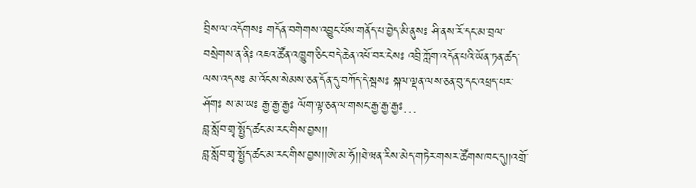བྲིས་ལ་འདོགསཿ གདོན་བགེགས་འབྱུང་པོས་གནོད་པ་བྱེད་མི་ནུསཿ ཤི་ནས་རོ་དང་མ་བྲལ་བསྲེགས་ན་ནིཿ འཇའ་ཚོན་འཁྱུག་ཅིང་བདེ་ཆེན་འཕོ་བར་ངེསཿ འབྲི་ཀློག་འདོན་པའི་ཡོན་ཏན་ཚད་ལས་འདསཿ མ་འོངས་སེམས་ཅན་དོན་དུ་བཀོད་དེ་སྦསཿ སྐལ་ལྡན་ལས་ཅན་བུ་དང་འཕྲད་པར་ཤོགཿ ས་མ་ཡཿ རྒྱ་རྒྱ་རྒྱཿ ལོག་ལྟ་ཅན་ལ་གསང་རྒྱ་རྒྱ་རྒྱཿ…
བླ་སློབ་གྲྭ་སྤྱོད་ཚང་མ་རང་གིས་བྱས།།
བླ་སློབ་གྲྭ་སྤྱོད་ཚང་མ་རང་གིས་བྱས།།ཨེ་མ་ཧོ།།ཐེ་ཝན་རིས་མེད་གཏེར་གསར་ཚོགས་ཁང་དུ།།འགྲོ་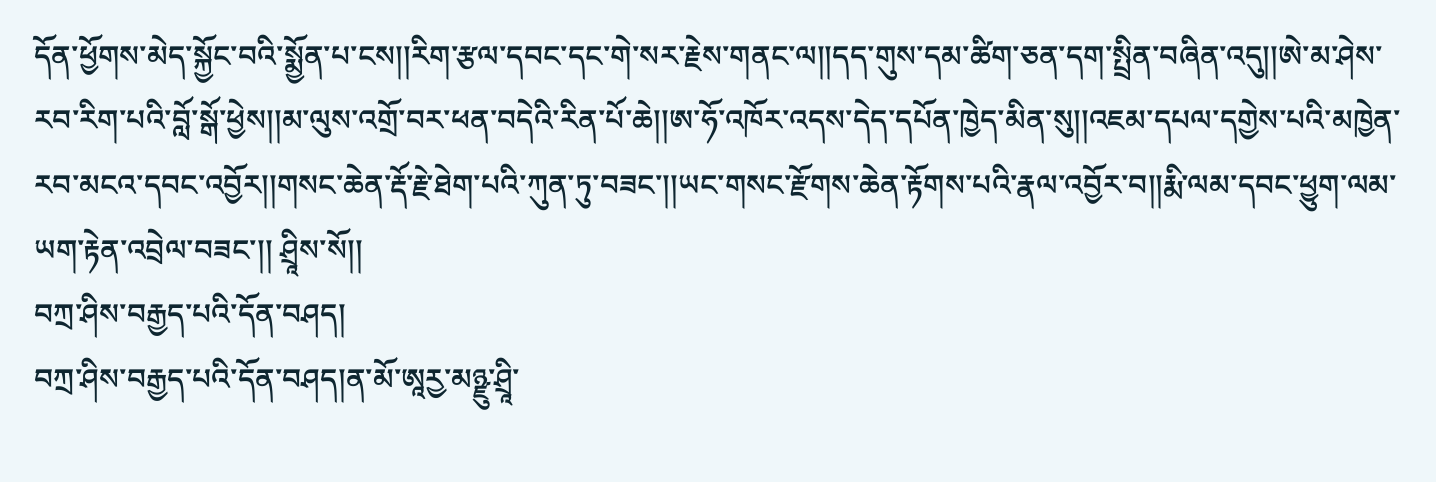དོན་ཕྱོགས་མེད་སྐྱོང་བའི་སྨྱོན་པ་ངས།།རིག་རྩལ་དབང་དང་གེ་སར་རྗེས་གནང་ལ།།དད་གུས་དམ་ཚིག་ཅན་དག་སྤྲིན་བཞིན་འདུ།།ཨེ་མ་ཤེས་རབ་རིག་པའི་བློ་སྒོ་ཕྱེས།།མ་ལུས་འགྲོ་བར་ཕན་བདེའི་རིན་པོ་ཆེ།།ཨ་ཧོ་འཁོར་འདས་དེད་དཔོན་ཁྱེད་མིན་སུ།།འཇམ་དཔལ་དགྱེས་པའི་མཁྱེན་རབ་མངའ་དབང་འབྱོར།།གསང་ཆེན་རྡོ་རྗེ་ཐེག་པའི་ཀུན་ཏུ་བཟང་།།ཡང་གསང་རྫོགས་ཆེན་རྟོགས་པའི་རྣལ་འབྱོར་བ།།རྨི་ལམ་དབང་ཕྱུག་ལམ་ཡག་རྟེན་འབྲེལ་བཟང་།། ཤྲཱིས་སོ།།
བཀྲ་ཤིས་བརྒྱད་པའི་དོན་བཤད།
བཀྲ་ཤིས་བརྒྱད་པའི་དོན་བཤད།ན་མོ་ཨཱརྱ་མཉྫུ་ཤྲཱི་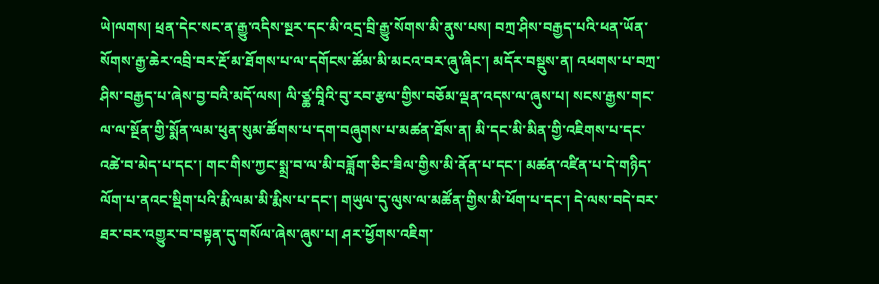ཡེ།ལགས། ཕྲན་དེང་སང་ན་རྒྱུ་འདིས་སྔར་དང་མི་འདྲ་བྲི་རྒྱུ་སོགས་མི་ནུས་པས། བཀྲ་ཤིས་བརྒྱད་པའི་ཕན་ཡོན་སོགས་རྒྱ་ཆེར་འབྲི་བར་རྔོ་མ་ཐོགས་པ་ལ་དགོངས་ཚོམ་མི་མངའ་བར་ཞུ་ཞིང་། མདོར་བསྡུས་ན། འཕགས་པ་བཀྲ་ཤིས་བརྒྱད་པ་ཞེས་བྱ་བའི་མདོ་ལས། ལི་ཙྪ་བཱིའི་བུ་རབ་རྩལ་གྱིས་བཅོམ་ལྡན་འདས་ལ་ཞུས་པ། སངས་རྒྱས་གང་ལ་ལ་སྔོན་གྱི་སྨོན་ལམ་ཕུན་སུམ་ཚོགས་པ་དག་བཞུགས་པ་མཚན་ཐོས་ན། མི་དང་མི་མིན་གྱི་འཇིགས་པ་དང་འཚེ་བ་མེད་པ་དང་། གང་གིས་ཀྱང་སྨྲ་བ་ལ་མི་བཟློག་ཅིང་ཟིལ་གྱིས་མི་ནོན་པ་དང་། མཚན་འཛིན་པ་དེ་གཉིད་ལོག་པ་ནའང་སྡིག་པའི་རྨི་ལམ་མི་རྨིས་པ་དང་། གཡུལ་དུ་ལུས་ལ་མཚོན་གྱིས་མི་ཕོག་པ་དང་། དེ་ལས་བདེ་བར་ཐར་བར་འགྱུར་བ་བསྟན་དུ་གསོལ་ཞེས་ཞུས་པ། ཤར་ཕྱོགས་འཇིག་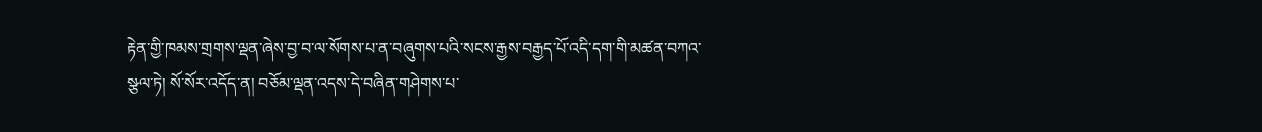རྟེན་གྱི་ཁམས་གྲགས་ལྡན་ཞེས་བྱ་བ་ལ་སོགས་པ་ན་བཞུགས་པའི་སངས་རྒྱས་བརྒྱད་པོ་འདི་དག་གི་མཚན་བཀའ་སྩལ་ཏེ། སོ་སོར་འདོད་ན། བཅོམ་ལྡན་འདས་དེ་བཞིན་གཤེགས་པ་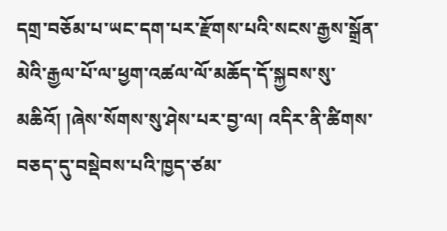དགྲ་བཅོམ་པ་ཡང་དག་པར་རྫོགས་པའི་སངས་རྒྱས་སྒྲོན་མེའི་རྒྱལ་པོ་ལ་ཕྱག་འཚལ་ལོ་མཆོད་དོ་སྐྱབས་སུ་མཆིའོ། །ཞེས་སོགས་སུ་ཤེས་པར་བྱ་ལ། འདིར་ནི་ཚིགས་བཅད་དུ་བསྡེབས་པའི་ཁྱད་ཙམ་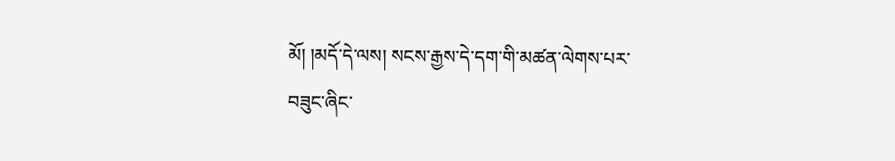མོ། །མདོ་དེ་ལས། སངས་རྒྱས་དེ་དག་གི་མཚན་ལེགས་པར་བཟུང་ཞིང་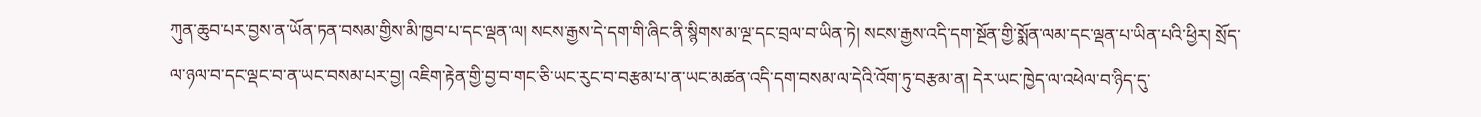ཀུན་ཆུབ་པར་བྱས་ན་ཡོན་ཏན་བསམ་གྱིས་མི་ཁྱབ་པ་དང་ལྡན་ལ། སངས་རྒྱས་དེ་དག་གི་ཞིང་ནི་སྙིགས་མ་ལྔ་དང་བྲལ་བ་ཡིན་ཏེ། སངས་རྒྱས་འདི་དག་སྔོན་གྱི་སྨོན་ལམ་དང་ལྡན་པ་ཡིན་པའི་ཕྱིར། སྲོད་ལ་ཉལ་བ་དང་ལྡང་བ་ན་ཡང་བསམ་པར་བྱ། འཇིག་རྟེན་གྱི་བྱ་བ་གང་ཅི་ཡང་རུང་བ་བརྩམ་པ་ན་ཡང་མཚན་འདི་དག་བསམ་ལ་དེའི་འོག་ཏུ་བརྩམ་ན། དེར་ཡང་ཁྱེད་ལ་འཕེལ་བ་ཉིད་དུ་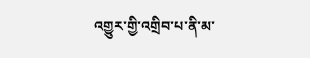འགྱུར་གྱི་འགྲིབ་པ་ནི་མ་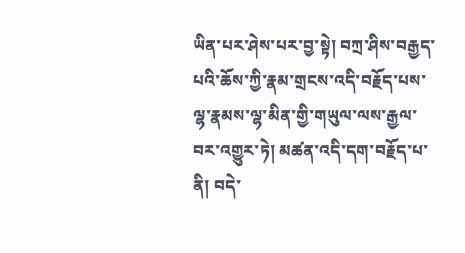ཡིན་པར་ཤེས་པར་བྱ་སྟེ། བཀྲ་ཤིས་བརྒྱད་པའི་ཆོས་ཀྱི་རྣམ་གྲངས་འདི་བརྗོད་པས་ལྷ་རྣམས་ལྷ་མིན་གྱི་གཡུལ་ལས་རྒྱལ་བར་འགྱུར་ཏེ། མཚན་འདི་དག་བརྗོད་པ་ནི། བདེ་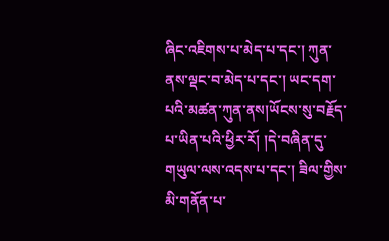ཞིང་འཇིགས་པ་མེད་པ་དང་། ཀུན་ནས་ལྡང་བ་མེད་པ་དང་། ཡང་དག་པའི་མཚན་ཀུན་ནས།ཡོངས་སུ་བརྗོད་པ་ཡིན་པའི་ཕྱིར་རོ། །དེ་བཞིན་དུ་གཡུལ་ལས་འདས་པ་དང་། ཟིལ་གྱིས་མི་གནོན་པ་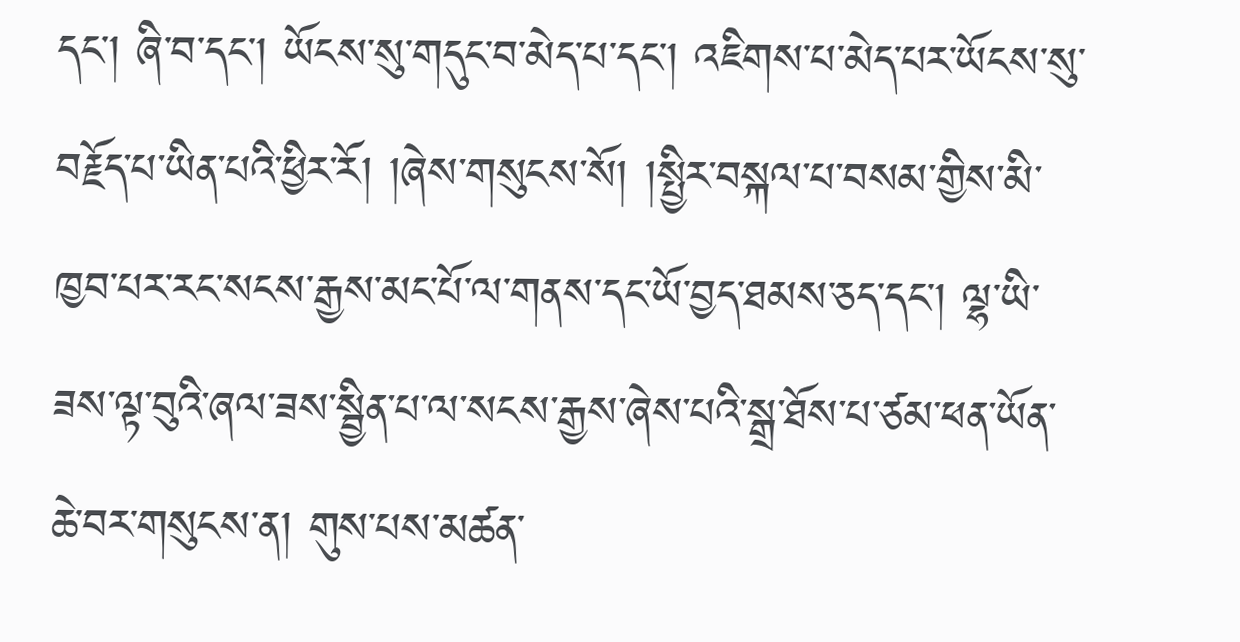དང་། ཞི་བ་དང་། ཡོངས་སུ་གདུང་བ་མེད་པ་དང་། འཇིགས་པ་མེད་པར་ཡོངས་སུ་བརྗོད་པ་ཡིན་པའི་ཕྱིར་རོ། །ཞེས་གསུངས་སོ། །སྤྱིར་བསྐལ་པ་བསམ་གྱིས་མི་ཁྱབ་པར་རང་སངས་རྒྱས་མང་པོ་ལ་གནས་དང་ཡོ་བྱད་ཐམས་ཅད་དང་། ལྷ་ཡི་ཟས་ལྟ་བུའི་ཞལ་ཟས་སྦྱིན་པ་ལ་སངས་རྒྱས་ཞེས་པའི་སྒྲ་ཐོས་པ་ཙམ་ཕན་ཡོན་ཆེ་བར་གསུངས་ན། གུས་པས་མཚན་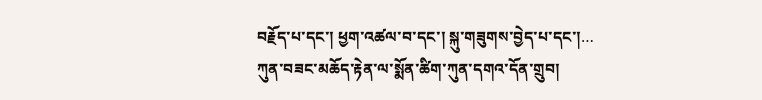བརྗོད་པ་དང་། ཕྱག་འཚལ་བ་དང་། སྐུ་གཟུགས་བྱེད་པ་དང་།…
ཀུན་བཟང་མཆོད་རྟེན་ལ་སྨོན་ཚིག་ཀུན་དགའ་དོན་གྲུབ།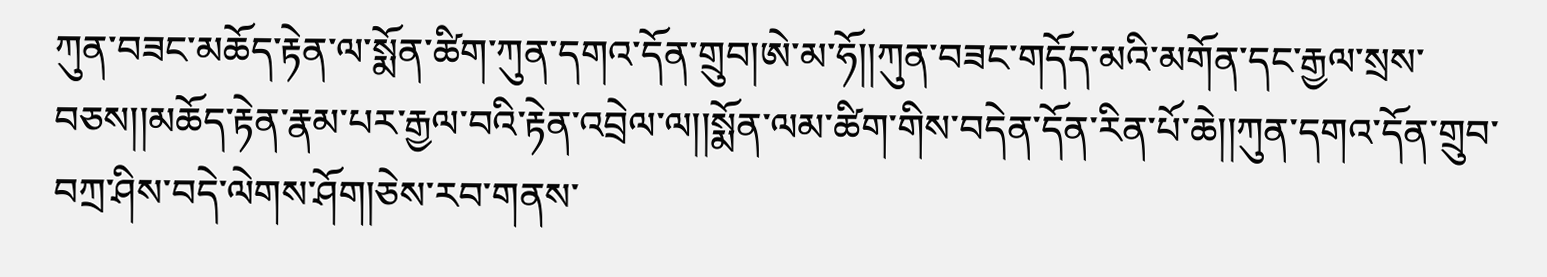ཀུན་བཟང་མཆོད་རྟེན་ལ་སྨོན་ཚིག་ཀུན་དགའ་དོན་གྲུབ།ཨེ་མ་ཧོ།།ཀུན་བཟང་གདོད་མའི་མགོན་དང་རྒྱལ་སྲས་བཅས།།མཆོད་རྟེན་རྣམ་པར་རྒྱལ་བའི་རྟེན་འབྲེལ་ལ།།སྨོན་ལམ་ཚིག་གིས་བདེན་དོན་རིན་པོ་ཆེ།།ཀུན་དགའ་དོན་གྲུབ་བཀྲ་ཤིས་བདེ་ལེགས་ཤོག།ཅེས་རབ་གནས་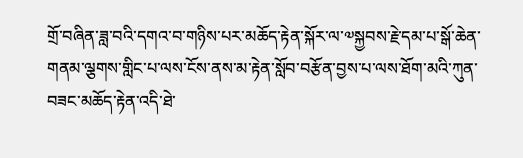གྲོ་བཞིན་ཟླ་བའི་དགའ་བ་གཉིས་པར་མཆོད་རྟེན་སྐོར་ལ་༧སྐྱབས་རྗེ་དམ་པ་སྒོ་ཆེན་གནམ་ལྕགས་གླིང་པ་ལས་ངོས་ནས་མ་རྟེན་སློབ་བརྩོན་བྱས་པ་ལས་ཐོག་མའི་ཀུན་བཟང་མཆོད་རྟེན་འདི་ཐེ་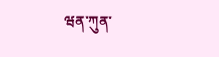ཝན་ཀུན་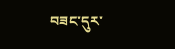བཟང་དུར་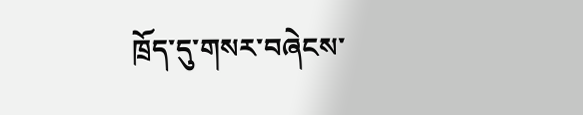ཁྲོད་དུ་གསར་བཞེངས་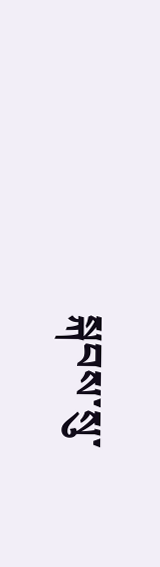སྐབས་སུ་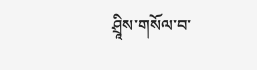ཤྲཱིས་གསོལ་བ་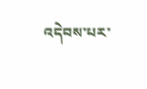འདེབས་པར་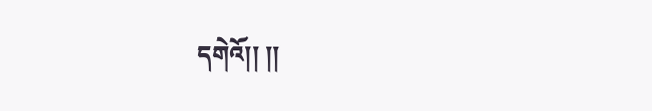དགེའོ།། །།